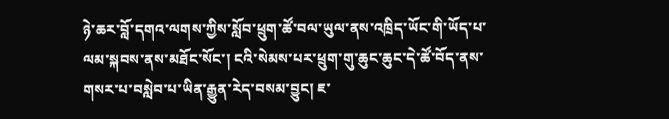ཉེ་ཆར་བློ་དགའ་ལགས་ཀྱིས་སློབ་ཕྲུག་ཚོ་བལ་ཡུལ་ནས་འཁྲིད་ཡོང་གི་ཡོད་པ་ལམ་སྐབས་ནས་མཐོང་སོང་། ངའི་སེམས་པར་ཕྲུག་གུ་ཆུང་ཆུང་དེ་ཚོ་བོད་ནས་གསར་པ་བསླེབ་པ་ཡིན་རྒྱུན་རེད་བསམ་བྱུང། ཇ་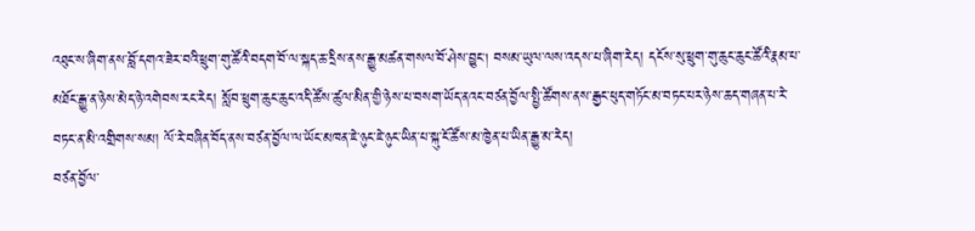འཐུང་ས་ཞིག་ནས་བློ་དགའ་ཟེར་བའི་ཕྲུག་གུ་ཚོའི་བདག་བོ་ལ་སྐད་ཆ་དྲིས་ནས་རྒྱུ་མཚན་གསལ་བོ་ཤེས་བྱུང། བསམ་ཡུལ་ལས་འདས་པ་ཞིག་རེད། དངོས་སུ་ཕྲུག་གུ་ཆུང་ཆུང་ཚོའི་རྣམ་པ་མཐོང་རྒྱུ་ན་ཉེས་མེད་ཉེ་འགེབས་རང་རེད། སློབ་ཕྲུག་ཆུང་ཆུང་འདི་ཚོས་ཚུལ་མིན་གྱི་ཉེས་པ་བསག་ཡོད་ནའང་བཙན་བྱོལ་སྤྱི་ཚོགས་ནས་རྒྱང་ཕུད་གཏོང་མ་བཏང་པར་ཉེས་ཆད་གཞན་པ་རེ་བཏང་ན་མི་འགྲིགས་སམ། ལོ་རེ་བཞིན་བོད་ནས་བཙན་བྱོལ་ལ་ཡོང་མཁན་ཇེ་ཉུང་ཇེ་ཉུང་ཡིན་པ་སྐུ་ངོ་ཚོས་མ་ཁྱེན་པ་ཡིན་རྒྱུ་མ་རེད།
བཙན་བྱོལ་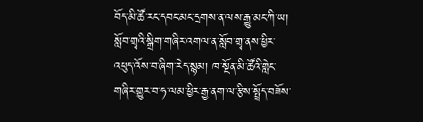བོད་མི་ཚོ་རང་དབང་མང་དྲགས་ན་ལས་རྒྱུ་མང་ཀི་ཡ།
སློབ་གྲྭའི་སྒྲིག་གཞིར་འགལ་ན་སློབ་གྲྭ་ནས་ཕྱིར་འཕུད་འོས་བ་ཞིག་རེད་སྙམ། ཁ་སྔོན་མི་ཚོའི་གླེང་གཞིར་གྱུར་བ་ཧ་ལམ་ཕྱིར་རྒྱ་ནག་ལ་རྩིས་སྤྲོད་བཟོས་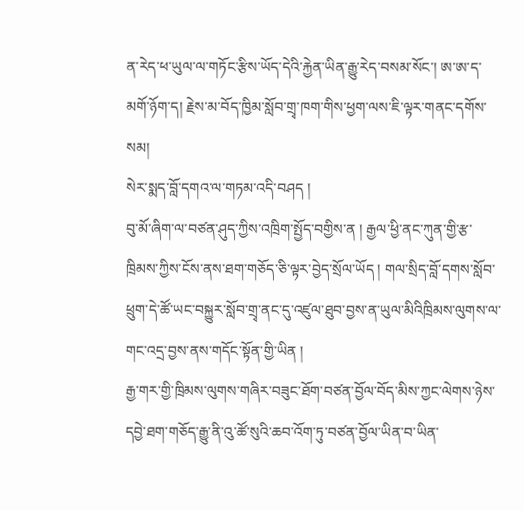ན་རེད་ཕ་ཡུལ་ལ་གཏོང་རྩིས་ཡོད་དེའི་རྐྱེན་ཡིན་རྒྱུ་རེད་བསམ་སོང་། ཨ་ཨ་ད་མགོ་ཉོག་ད། རྗེས་མ་བོད་ཁྱིམ་སློབ་གྲྭ་ཁག་གིས་ཕྱག་ལས་ཇི་ལྟར་གནང་དགོས་སམ།
སེར་སྨད་བློ་དགའ་ལ་གཏམ་འདི་བཤད །
བུ་མོ་ཞིག་ལ་བཙན་ཤུད་ཀྱིས་འཁྲིག་སྤྱོད་བགྱིས་ན ། རྒྱལ་ཕྱི་ནང་ཀུན་གྱི་རྩ་ཁྲིམས་ཀྱིས་ངོས་ནས་ཐག་གཅོད་ཅི་ལྟར་བྱེད་སྲོལ་ཡོད ། གལ་སྲིད་བློ་དགས་སློབ་ཕྲུག་དེ་ཚོ་ཡང་བསྐྱུར་སློབ་གྲྭ་ནང་དུ་འཛུལ་ཐུབ་བྱས་ན་ཡུལ་མིའིཁྲིམས་ལུགས་ལ་གང་འདྲ་བྱས་ནས་གདོང་སྟོན་གྱི་ཡིན །
རྒྱ་གར་གྱི་ཁྲིམས་ལུགས་གཞིར་བཟུང་ཐོག་བཙན་བྱོལ་བོད་མིས་ཀྱང་ལེགས་ཉེས་དབྱེ་ཐག་གཅོད་རྒྱུ་ནི་འུ་ཚོ་སུའི་ཆབ་འོག་ཏུ་བཙན་བྱོལ་ཡིན་བ་ཡིན་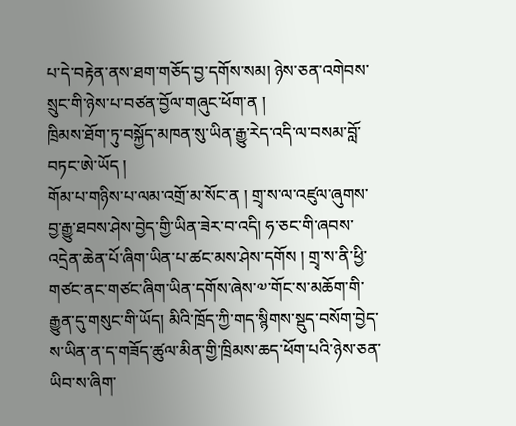པ་དེ་བརྟེན་ནས་ཐག་གཅོད་བྱ་དགོས་སམ། ཉེས་ཅན་འགེབས་སྲུང་གི་ཉེས་པ་བཙན་བྱོལ་གཞུང་ཕོག་ན །
ཁྲིམས་ཐོག་ཏུ་བསྐྱོད་མཁན་སུ་ཡིན་རྒྱུ་རེད་འདི་ལ་བསམ་བློ་བཏང་ཨེ་ཡོད །
གོམ་པ་གཉིས་པ་ལམ་འགྲོ་མ་སོང་ན ། གྲྭ་ས་ལ་འཛུལ་ཞུགས་བྱ་རྒྱུ་ཐབས་ཤེས་བྱེད་གྱི་ཡིན་ཟེར་བ་འདི། ཧ་ཅང་གི་ཞབས་འདྲེན་ཆེན་པོ་ཞིག་ཡིན་པ་ཚང་མས་ཤེས་དགོས ། གྲྭ་ས་ནི་ཕྱི་གཙང་ནང་གཙང་ཞིག་ཡིན་དགོས་ཞེས་༧་གོང་ས་མཆོག་གི་རྒྱུན་དུ་གསུང་གི་ཡོད། མིའི་ཁྲོད་ཀྱི་གད་སྙིགས་སྡུད་བསོག་བྱེད་ས་ཡིན་ན་ད་གཟོད་ཚུལ་མིན་གྱི་ཁྲིམས་ཆད་ཕོག་པའི་ཉེས་ཅན་ཡིབ་ས་ཞིག་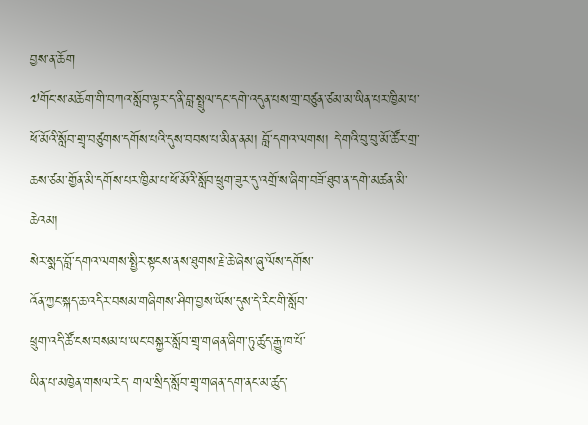བྱས་ན་ཆོག
༧གོང་ས་མཆོག་གི་བཀའ་སློབ་ལྟར་ད་ནི་བླ་སྤྲུལ་དང་དགེ་འདུན་པས་གྲ་བཙུན་ཙམ་མ་ཡིན་པར་ཁྱིམ་པ་ཕོ་མོའི་སློབ་གྲྭ་བཙུགས་དགོས་པའི་དུས་བབས་པ་མིན་ནམ། བློ་དགའ་ལགས། དེ་གའི་བུ་བུ་མོ་ཚོར་གྲ་ཆས་ཙམ་གྱོན་མི་དགོས་པར་ཁྱིམ་པ་ཕོ་མོའི་སློབ་ཕྲུག་ཟུར་དུ་འགྲོ་ས་ཞིག་བཟོ་ཐུབ་ན་དགེ་མཚན་མི་ཆེའམ།
སེར་སྨད་བློ་དགའ་ལགས་སྤྱིར་སྟངས་ནས་ཐུགས་རྗེ་ཆེ་ཞེས་ཞུ་ལོས་དགོས་
འོན་ཀྱང་སྐད་ཆ་འདིར་བསམ་གཞིགས་ཤིག་བྱས་ཡོས་དུས་དེ་རིང་གི་སློབ་
ཕྲུག་འདི་ཚོ་ངས་བསམ་པ་ཡང་བསྐྱར་སློབ་གྲྭ་གཞན་ཞིག་ཏུ་ཚུད་རྒྱུ་ཁ་པོ་
ཡིན་པ་མཁྱེན་གསལ་རེད་ གལ་སྲིད་སློབ་གྲྭ་གཞན་དག་ནང་མ་ཚུད་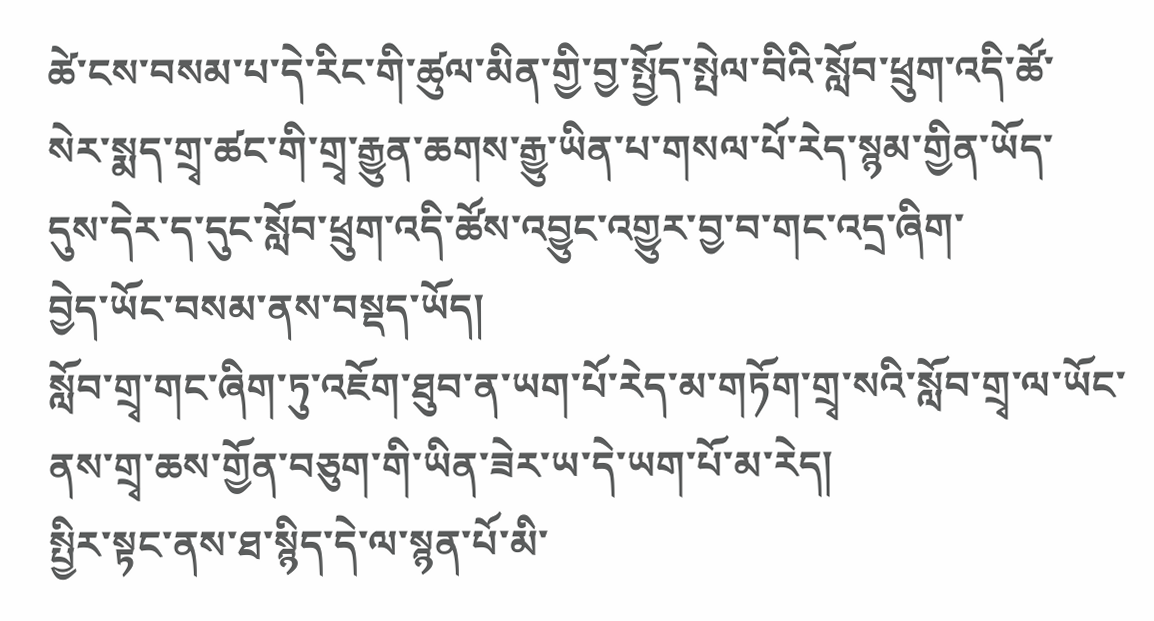ཚེ་ངས་བསམ་པ་དེ་རིང་གི་ཚུལ་མིན་གྱི་བྱ་སྤྱོད་སྤེལ་བིའི་སློབ་ཕྲུག་འདི་ཚོ་
སེར་སྨད་གྲྭ་ཚང་གི་གྲྭ་རྒྱུན་ཆགས་རྒྱུ་ཡིན་པ་གསལ་པོ་རེད་སྙམ་གྱིན་ཡོད་
དུས་དེར་ད་དུང་སློབ་ཕྲུག་འདི་ཚོས་འབྱུང་འགྱུར་བྱ་བ་གང་འདྲ་ཞིག་
བྱེད་ཡོང་བསམ་ནས་བསྡད་ཡོད།
སློབ་གྲྭ་གང་ཞིག་ཏུ་འཇོག་ཐུབ་ན་ཡག་པོ་རེད་མ་གཏོག་གྲྭ་སའི་སློབ་གྲྭ་ལ་ཡོང་ནས་གྲྭ་ཆས་གྱོན་བཅུག་གི་ཡིན་ཟེར་ཡ་དེ་ཡག་པོ་མ་རེད།
སྤྱིར་སྟང་ནས་ཐ་སྙིད་དེ་ལ་སྙན་པོ་མི་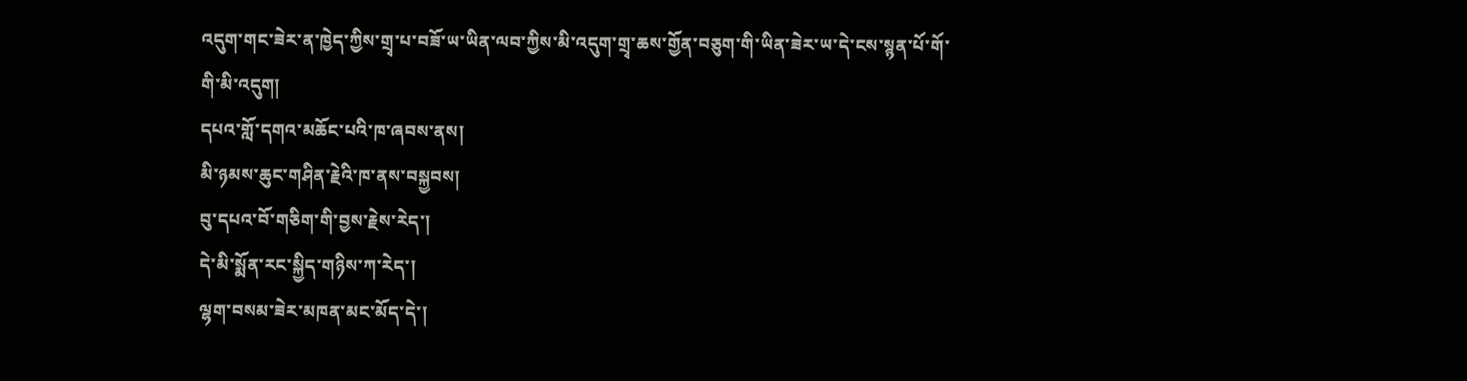འདུག་གང་ཟེར་ན་ཁྱེད་ཀྱིས་གྲྭ་པ་བཟོ་ཡ་ཡིན་ལབ་ཀྱིས་མི་འདུག་གྲྭ་ཆས་གྱོན་བཅུག་གི་ཡིན་ཟེར་ཡ་དེ་ངས་སྙན་པོ་གོ་གི་མི་འདུག།
དཔའ་གློ་དགའ་མཆོང་པའི་ཁ་ཞབས་ནས།
མི་ཉམས་ཆུང་གཤིན་རྗེའི་ཁ་ནས་བསྐྱབས།
བུ་དཔའ་བོ་གཅིག་གི་བྱས་རྗེས་རེད་།
དེ་མི་སྨོན་རང་སྐྱིད་གཉིས་ཀ་རེད་།
ལྷག་བསམ་ཟེར་མཁན་མང་མོད་དེ་།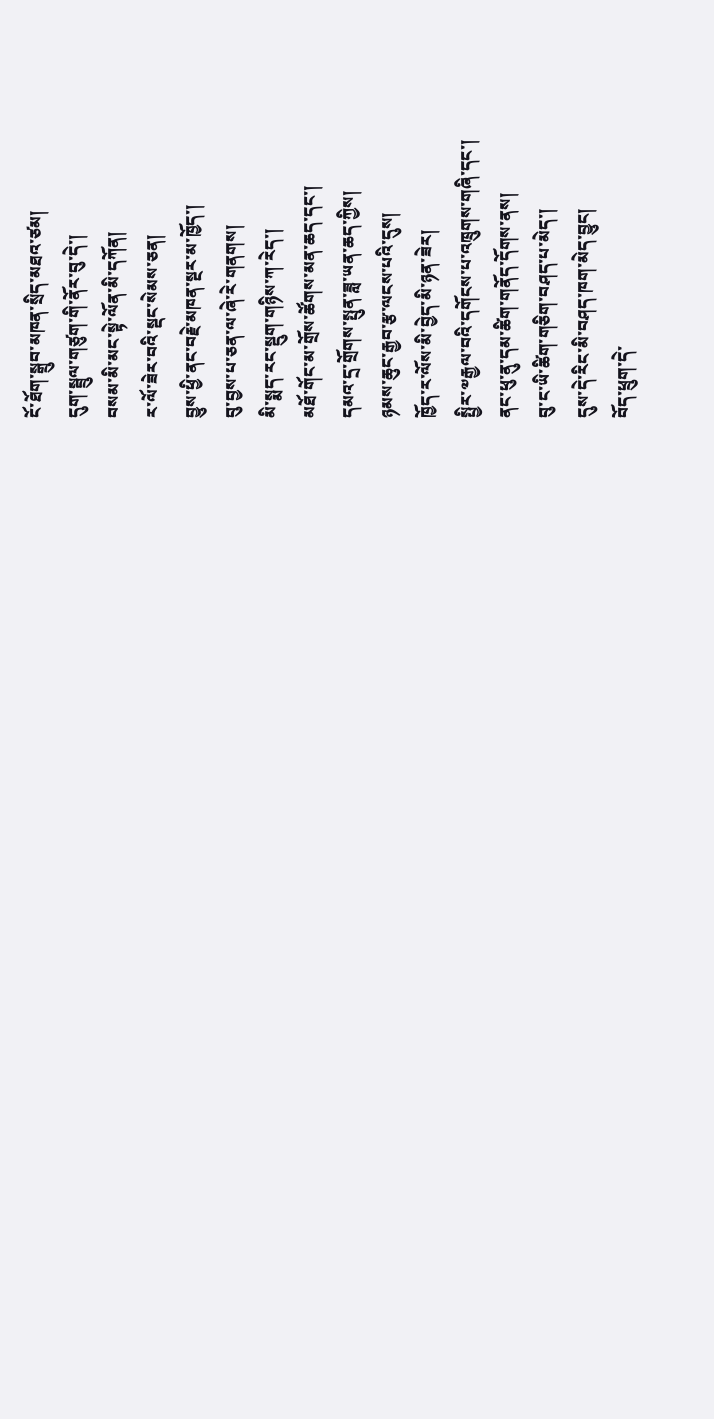ངོ་ཐོག་སྒྲུབ་མཁན་སྲིད་མཐའ་ཙམ།
དུག་སྦྲུལ་གཙུག་གི་ནོར་བུ་དེ་།
བསམ་མི་མང་སྟེ་ལོན་མི་དཀོན།
ར་ལོ་ཟེར་བའི་སྡང་སེམས་ཅན།
བྱུས་ཕྱི་ནང་བརྗེ་མཁན་སྔར་མ་ཁྱོད་།
བུ་བྱས་པ་ཅན་ལ་ཞེ་རེ་གནགས།
མི་སྨད་རང་སྡུག་གཉིས་ཀ་རེད་།
མཐོ་གོང་མ་གྲོས་ཚོགས་མན་ཆད་དང་།
དམའ་དྲ་གྲོགས་སྤུན་ཟླ་ཡན་ཆད་ཀྱིས།
ཉམས་ཆུང་རྒྱབ་རྩ་ལངས་པའི་དུས།
ཁྱོད་ར་ལོས་མི་བྱེད་མི་ཉན་ཟེར།
སྤྱིར་༧རྒྱལ་བའི་དགོངས་པ་འཁྲུགས་གཞི་དང་།
ནང་ཕུ་ནུ་དམ་ཚིག་གནོད་དོགས་ནས།
བུ་ང་ཡི་ཚིག་གཅིག་བཤད་པ་མེད་།
དུས་དེ་རིང་མི་བཤད་ཁག་མེད་བྱུང།
བོད་ཕྲུག་དེ་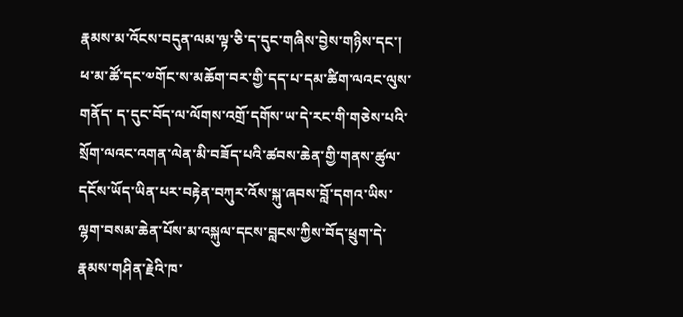རྣམས་མ་འོངས་བདུན་ལམ་ལྟ་ཅི་ད་དུང་གཞིས་བྱེས་གཉིས་དང་། ཕ་མ་ཚོ་དང་༧གོང་ས་མཆོག་བར་གྱི་དད་པ་དམ་ཚིག་ལའང་ལུས་གནོད་ ད་དུང་བོད་ལ་ལོགས་འགྲོ་དགོས་ཡ་དེ་རང་གི་གཅེས་པའི་སྲོག་ལའང་འགན་ལེན་མི་བཟོད་པའི་ཚབས་ཆེན་གྱི་གནས་ཚུལ་དངོས་ཡོད་ཡིན་པར་བརྟེན་བཀུར་འོས་སྐུ་ཞབས་བློ་དགའ་ཡིས་ལྷག་བསམ་ཆེན་པོས་མ་འསྐུལ་དངས་བླངས་ཀྱིས་བོད་ཕྲུག་དེ་རྣམས་གཤིན་རྗེའི་ཁ་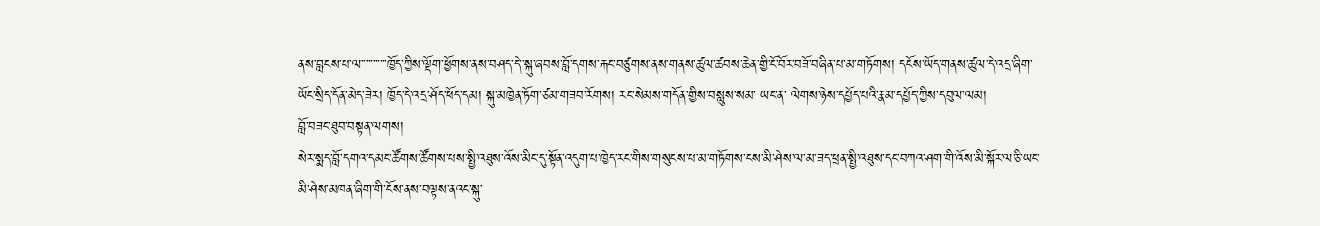ནས་བླངས་པ་ལ་་་་་་་་་་་ཁྱོད་ཀྱིས་ལྡོག་ཕྱོགས་ནས་བཤད་དེ་་སྐུ་ཞབས་བློ་དགས་རྐང་བཙུགས་ནས་གནས་ཚུལ་ཚབས་ཆེན་གྱི་ངོ་བོར་བཟོ་བཞིན་པ་མ་གཏོགས། དངོས་ཡོད་གནས་ཚུལ་དེ་འདྲ་ཞིག་ཡོང་སྲིད་དོན་མེད་ཟེར། ཁྱོད་དེ་འདྲ་ཤོད་ཕོད་དམ། སྐུ་མཁྱེན་ཏོག་ཙམ་གཟབ་རོགས། རང་སེམས་གདོན་གྱིས་བསླུས་སམ་ ཡང་ན་ ལེགས་ཉེས་དཔྱོད་པའི་རྣམ་དཔྱོད་ཀྱིས་དབུལ་ལམ།
བློ་བཟང་ཐུབ་བསྟན་ལགས།
སེར་སྨད་བློ་དགའ་དམང་ཚོགས་ཚོགས་པས་སྤྱི་འཐུས་འོས་མིང་དུ་སྟོན་འདུག་པ་ཁྱེད་རང་གིས་གསུངས་པ་མ་གཏོགས་ངས་མི་ཤེས་ལ་མ་ཟད་ཕྲན་སྤྱི་འཐུས་དང་བཀའ་ཤག་གི་འོས་མི་སྐོར་ལ་ཅི་ཡང་མི་ཤེས་མཁན་ཞིག་གི་ངོས་ནས་བལྟས་ནའང་སྐུ་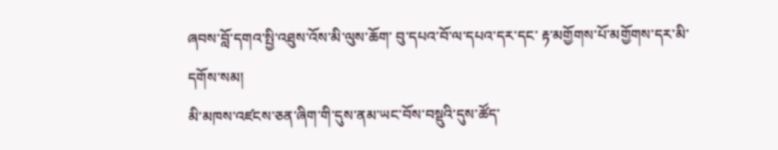ཞབས་བློ་དགའ་སྤྱི་འཐུས་འོས་མི་ལུས་ཆོག་ བུ་དཔའ་བོ་ལ་དཔའ་དར་དང་ རྟ་མགྱོགས་པོ་མགྱོགས་དར་མི་དགོས་སམ།
མི་མཁས་འཛངས་ཅན་ཞིག་གི་དུས་ནམ་ཡང་བོས་བསྡུའི་དུས་ཚོད་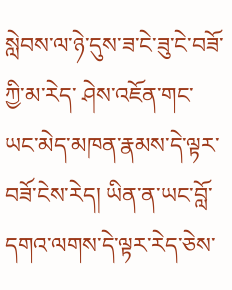སླེབས་ལ་ཉེ་དུས་ཟ་ངེ་ཟུ་ངེ་བཟོ་ཀྱི་མ་རེད་ ཤེས་འཇོན་གང་ཡང་མེད་མཁན་རྣམས་དེ་ལྟར་བཟོ་ངེས་རེད། ཡིན་ན་ཡང་བློ་དགའ་ལགས་དེ་ལྟར་རེད་ཅེས་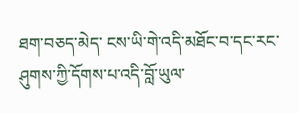ཐག་བཅད་མེད་ ངས་ཡི་གེ་འདི་མཐོང་བ་དང་རང་ཤུགས་ཀྱི་དོགས་པ་འདི་བློ་ཡུལ་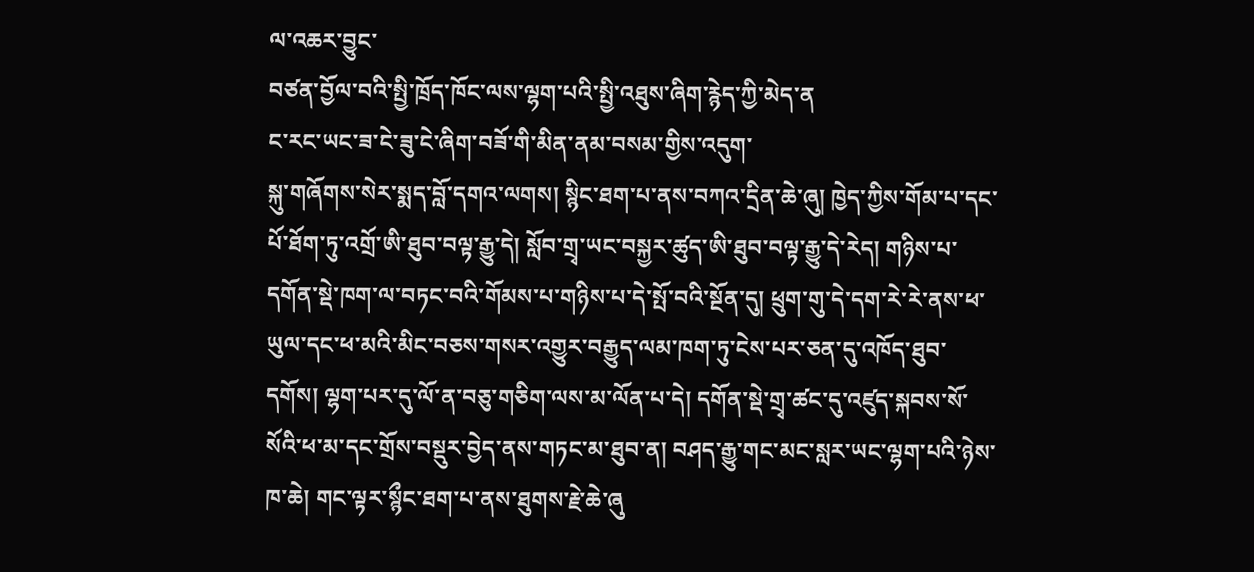ལ་འཆར་བྱུང་
བཙན་བྱོལ་བའི་སྤྱི་ཁྲོད་ཁོང་ལས་ལྷག་པའི་སྤྱི་འཐུས་ཞིག་རྙེད་ཀྱི་མེད་ན
ང་རང་ཡང་ཟ་ངེ་ཟུ་ངེ་ཞིག་བཟོ་གི་མིན་ནམ་བསམ་གྱིས་འདུག་
སྐུ་གཞོགས་སེར་སྨད་བློ་དགའ་ལགས། སྙིང་ཐག་པ་ནས་བཀའ་དྲིན་ཆེ་ཞུ། ཁྱེད་ཀྱིས་གོམ་པ་དང་པོ་ཐོག་ཏུ་འགྲོ་ཨི་ཐུབ་བལྟ་རྒྱུ་དེ། སློབ་གྲྭ་ཡང་བསྐྱར་ཚུད་ཨི་ཐུབ་བལྟ་རྒྱུ་དེ་རེད། གཉིས་པ་དགོན་སྡེ་ཁག་ལ་བཏང་བའི་གོམས་པ་གཉིས་པ་དེ་སྤོ་བའི་སྔོན་དུ། ཕྲུག་གུ་དེ་དག་རེ་རེ་ནས་ཕ་ཡུལ་དང་ཕ་མའི་མིང་བཅས་གསར་འགྱུར་བརྒྱུད་ལམ་ཁག་ཏུ་ངེས་པར་ཅན་དུ་འཁོད་ཐུབ་དགོས། ལྷག་པར་དུ་ལོ་ན་བཅུ་གཅིག་ལས་མ་ལོན་པ་དེ། དགོན་སྡེ་གྲྭ་ཚང་དུ་འཛུད་སྐབས་སོ་སོའི་ཕ་མ་དང་གྲོས་བསྡུར་བྱེད་ནས་གཏང་མ་ཐུབ་ན། བཤད་རྒྱུ་གང་མང་སླར་ཡང་ལྷག་པའི་ཉེས་ཁ་ཆེ། གང་ལྟར་སྙྀང་ཐག་པ་ནས་ཐུགས་རྗེ་ཆེ་ཞུ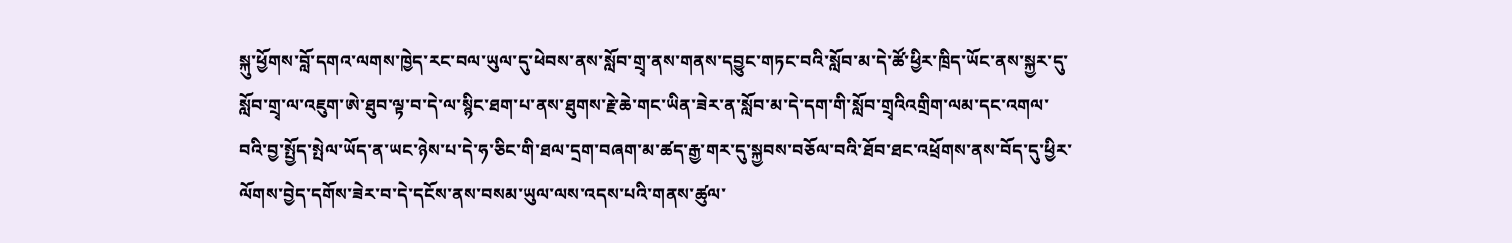སྐུ་ཕྱོགས་བློ་དགའ་ལགས་ཁྱེད་རང་བལ་ཡུལ་དུ་ཕེབས་ནས་སློབ་གྲྭ་ནས་གནས་དབྱུང་གཏང་བའི་སློབ་མ་དེ་ཚོ་ཕྱིར་ཁྲིད་ཡོང་ནས་སྐྱར་དུ་སློབ་གྲྭ་ལ་འཇུག་ཨེ་ཐུབ་ལྟ་བ་དེ་ལ་སྙིང་ཐག་པ་ནས་ཐུགས་རྗེ་ཆེ་གང་ཡིན་ཟེར་ན་སློབ་མ་དེ་དག་གི་སློབ་གྲྭའིའགྲིག་ལམ་དང་འགལ་བའི་བྱ་སྤྱོད་སྤེལ་ཡོད་ན་ཡང་ཉེས་པ་དེ་ཧ་ཅིང་གི་ཐལ་དྲག་བཞག་མ་ཚད་རྒྱ་གར་དུ་སྐྱབས་བཅོལ་བའི་ཐོབ་ཐང་འཕྲོགས་ནས་བོད་དུ་ཕྱིར་ལོགས་བྱེད་དགོས་ཟེར་བ་དེ་དངོས་ནས་བསམ་ཡུལ་ལས་འདས་པའི་གནས་ཚུལ་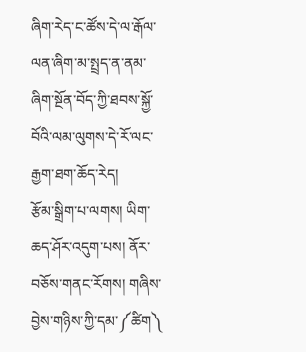ཞིག་རེད་ང་ཚོས་དེ་ལ་རྒོལ་ལན་ཞིག་མ་སྤྲད་ན་ནམ་ཞིག་སྔོན་བོད་ཀྱི་ཐབས་སྐྱོ་བོའི་ལམ་ལུགས་དེ་རོ་ལང་རྒྱག་ཐག་ཆོད་རེད།
རྩོམ་སྒྲིག་པ་ལགས། ཡིག་ཆད་ཤོར་འདུག་པས། ནོར་བཅོས་གནང་རོགས། གཞིས་བྱེས་གཉིས་ཀྱི་དམ་༼ཚིག༽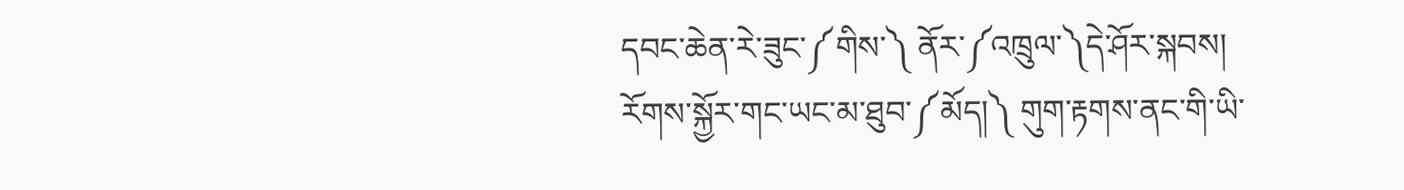དབང་ཆེན་རེ་ཟུང་༼གིས་༽ ནོར་༼འཁྲུལ་༽དེ་ཤོར་སྐབས། རོགས་སྐྱོར་གང་ཡང་མ་ཐུབ་༼མོད།༽ གུག་རྟགས་ནང་གི་ཡི་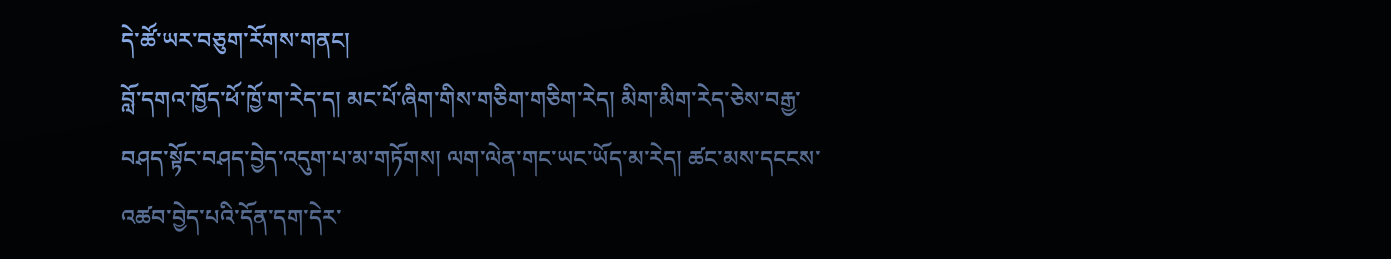དེ་ཚོ་ཡར་བཅུག་རོགས་གནང།
བློ་དགའ་ཁྱོད་ཕོ་ཁྱོ་ག་རེད་ད། མང་པོ་ཞིག་གིས་གཅིག་གཅིག་རེད། མིག་མིག་རེད་ཅེས་བརྒྱ་བཤད་སྟོང་བཤད་བྱེད་འདུག་པ་མ་གཏོགས། ལག་ལེན་གང་ཡང་ཡོད་མ་རེད། ཚང་མས་དངངས་འཚབ་བྱེད་པའི་དོན་དག་དེར་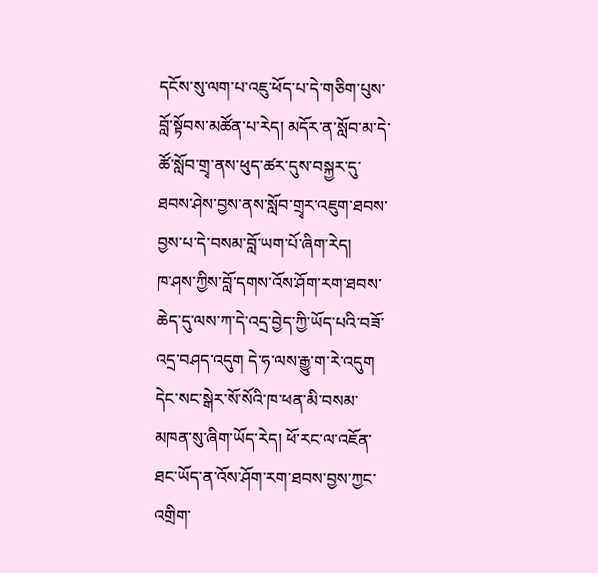དངོས་སུ་ལག་པ་འཇུ་ཕོད་པ་དེ་གཅིག་པུས་བློ་སྟོབས་མཚོན་པ་རེད། མདོར་ན་སློབ་མ་དེ་ཚོ་སློབ་གྲྭ་ནས་ཕུད་ཚར་དུས་བསྐྱར་དུ་ཐབས་ཤེས་བྱས་ནས་སློབ་གྲྭར་འཇུག་ཐབས་བྱས་པ་དེ་བསམ་བློ་ཡག་པོ་ཞིག་རེད།
ཁ་ཤས་ཀྱིས་བློ་དགས་འོས་ཤོག་རག་ཐབས་ཆེད་དུ་ལས་ཀ་དེ་འདྲ་བྱེད་ཀྱི་ཡོད་པའི་བཟོ་འདྲ་བཤད་འདུག དེ་ཧ་ལས་རྒྱུ་ག་རེ་འདུག དེང་སང་སྒེར་སོ་སོའི་ཁ་ཕན་མི་བསམ་མཁན་སུ་ཞིག་ཡོད་རེད། ཕོ་རང་ལ་འཇོན་ཐང་ཡོད་ན་འོས་ཤོག་རག་ཐབས་བྱས་ཀྱང་འགྲིག་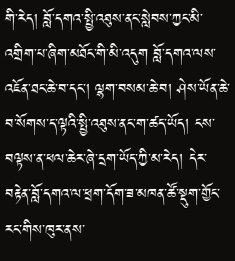གི་རེད། བློ་དགའ་སྤྱི་འཐུས་ནང་སླེབས་ཀྱང་མི་འགྲིག་པ་ཞིག་མཐོང་གི་མི་འདུག བློ་དགའ་ལས་འཇོན་ཐང་ཆེ་བ་དང་། ལྷག་བསམ་ཆེ་བ། ཤེས་ཡོན་ཆེ་བ་སོགས་ད་ལྟའི་སྤྱི་འཐུས་ནང་ག་ཚད་ཡོད། ངས་བལྟས་ན་ཕལ་ཆེར་ཞེ་དྲག་ཡོད་ཀྱི་མ་རེད། དེར་བརྟེན་བློ་དགའ་ལ་ཕྲག་དོག་ཟ་མཁན་ཚོ་སྡུག་གྱོང་རང་གིས་ཁུར་ནས་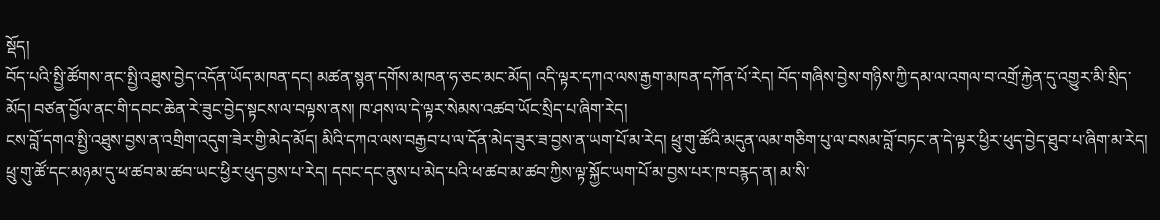སྡོད།
བོད་པའི་སྤྱི་ཚོགས་ནང་སྤྱི་འཐུས་བྱེད་འདོན་ཡོད་མཁན་དང། མཚན་སྙན་དགོས་མཁན་ཧ་ཅང་མང་མོད། འདི་ལྟར་དཀའ་ལས་རྒྱག་མཁན་དཀོན་པོ་རེད། བོད་གཞིས་བྱེས་གཉིས་ཀྱི་དམ་ལ་འགལ་བ་འགྲོ་རྐྱེན་དུ་འགྱུར་མི་སྲིད་མོད། བཙན་བྱོལ་ནང་གི་དབང་ཆེན་རེ་ཟུང་བྱེད་སྟངས་ལ་བལྟས་ནས། ཁ་ཤས་ལ་དེ་ལྟར་སེམས་འཚབ་ཡོང་སྲིད་པ་ཞིག་རེད།
ངས་བློ་དགའ་སྤྱི་འཐུས་བྱས་ན་འགྲིག་འདུག་ཟེར་གྱི་མེད་མོད། མིའི་དཀའ་ལས་བརྒྱབ་པ་ལ་དོན་མེད་ཟུར་ཟ་བྱས་ན་ཡག་པོ་མ་རེད། ཕྲུ་གུ་ཚོའི་མདུན་ལམ་གཅིག་པུ་ལ་བསམ་བློ་བཏང་ན་དེ་ལྟར་ཕྱིར་ཕུད་བྱེད་ཐུབ་པ་ཞིག་མ་རེད། ཕྲུ་གུ་ཚོ་དང་མཉམ་དུ་ཕ་ཚབ་མ་ཚབ་ཡང་ཕྱིར་ཕུད་བྱས་པ་རེད། དབང་དང་ནུས་པ་མེད་པའི་ཕ་ཚབ་མ་ཚབ་ཀྱིས་ལྟ་སྐྱོང་ཡག་པོ་མ་བྱས་པར་ཁ་བརྙད་ན། མ་སི་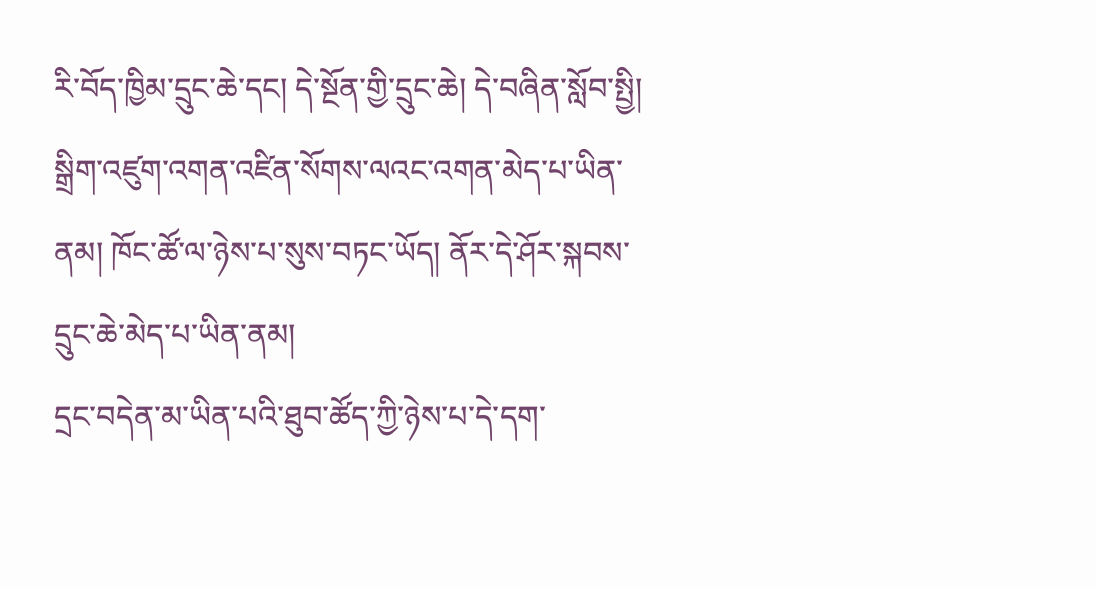རི་བོད་ཁྱིམ་དྲུང་ཆེ་དང། དེ་སྔོན་གྱི་དྲུང་ཆེ། དེ་བཞིན་སློབ་སྤྱི། སྒྲིག་འཛུག་འགན་འཛིན་སོགས་ལའང་འགན་མེད་པ་ཡིན་ནམ། ཁོང་ཚོ་ལ་ཉེས་པ་སུས་བཏང་ཡོད། ནོར་དེ་ཤོར་སྐབས་དྲུང་ཆེ་མེད་པ་ཡིན་ནམ།
དྲང་བདེན་མ་ཡིན་པའི་ཐུབ་ཚོད་ཀྱི་ཉེས་པ་དེ་དག་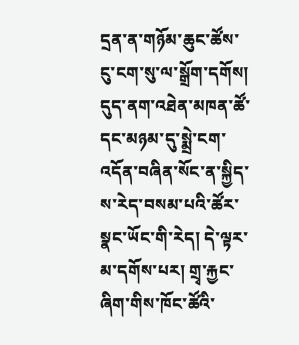དྲན་ན་གཉོམ་ཆུང་ཚོས་ངུ་ངག་སུ་ལ་སྒྲོག་དགོས།
དུད་ནག་འཐེན་མཁན་ཚོ་དང་མཉམ་དུ་སྨྲེ་ངག་འདོན་བཞིན་སོང་ན་སྐྱིད་ས་རེད་བསམ་པའི་ཚོར་སྣང་ཡོང་གི་རེད། དེ་ལྟར་མ་དགོས་པར། གྲྭ་རྐྱང་ཞིག་གིས་ཁོང་ཚོའི་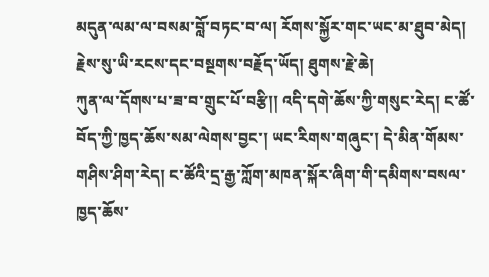མདུན་ལམ་ལ་བསམ་བློ་བཏང་བ་ལ། རོགས་སྐྱོར་གང་ཡང་མ་ཐུབ་མེད། རྗེས་སུ་ཡི་རངས་དང་བསྔགས་བརྗོད་ཡོད། ཐུགས་རྗེ་ཆེ།
ཀུན་ལ་དོགས་པ་ཟ་བ་གྲུང་པོ་བརྩི།། འདི་དགེ་ཆོས་ཀྱི་གསུང་རེད། ང་ཚོ་བོད་ཀྱི་ཁྱད་ཆོས་སམ་ལེགས་བྱང་། ཡང་རིགས་གཞུང་། དེ་མིན་གོམས་གཤིས་ཤིག་རེད། ང་ཚོའི་དྲ་རྒྱ་ཀློག་མཁན་སྐོར་ཞིག་གི་དམིགས་བསལ་ཁྱད་ཆོས་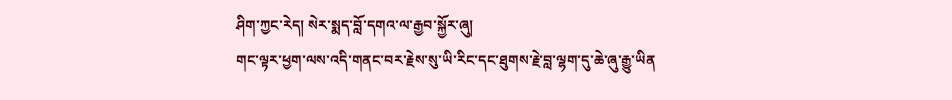ཤིག་ཀྱང་རེད། སེར་སྨད་བློ་དགའ་ལ་རྒྱབ་སྐྱོར་ཞུ།
གང་ལྟར་ཕྱག་ལས་འདི་གནང་བར་རྗེས་སུ་ཡི་རིང་དང་ཐུགས་རྗེ་བླ་ལྷག་དུ་ཆེ་ཞུ་རྒྱུ་ཡིན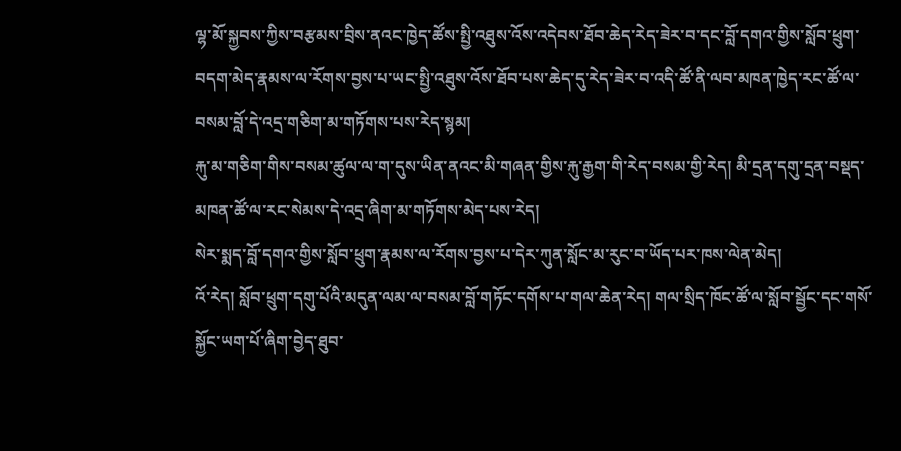ལྷ་མོ་སྐྱབས་ཀྱིས་བརྩམས་བྲིས་ནའང་ཁྱེད་ཚོས་སྤྱི་འཐུས་འོས་འདེབས་ཐོབ་ཆེད་རེད་ཟེར་བ་དང་བློ་དགའ་གྱིས་སློབ་ཕྲུག་བདག་མེད་རྣམས་ལ་རོགས་བྱས་པ་ཡང་སྤྱི་འཐུས་འོས་ཐོབ་པས་ཆེད་དུ་རེད་ཟེར་བ་འདི་ཚོ་ནི་ལབ་མཁན་ཁྱེད་རང་ཚོ་ལ་བསམ་བློ་དེ་འདྲ་གཅིག་མ་གཏོགས་པས་རེད་སྙམ།
རྐུ་མ་གཅིག་གིས་བསམ་ཚུལ་ལ་ག་དུས་ཡིན་ནའང་མི་གཞན་གྱིས་རྐུ་རྒྱག་གི་རེད་བསམ་གྱི་རེད། མི་དྲན་དགུ་དྲན་བསྡད་མཁན་ཚོ་ལ་རང་སེམས་དེ་འདྲ་ཞིག་མ་གཏོགས་མེད་པས་རེད།
སེར་སྨད་བློ་དགའ་གྱིས་སློབ་ཕྲུག་རྣམས་ལ་རོགས་བྱས་པ་དེར་ཀུན་སློང་མ་རུང་བ་ཡོད་པར་ཁས་ལེན་མེད།
འོ་རེད། སློབ་ཕྲུག་དགུ་པོའི་མདུན་ལམ་ལ་བསམ་བློ་གཏོང་དགོས་པ་གལ་ཆེན་རེད། གལ་སྲིད་ཁོང་ཚོ་ལ་སློབ་སྦྱོང་དང་གསོ་སྐྱོང་ཡག་པོ་ཞིག་བྱེད་ཐུབ་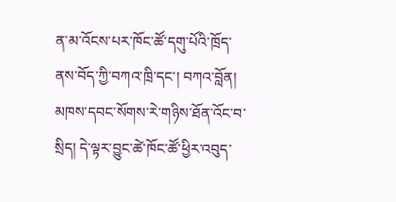ན་མ་འོངས་པར་ཁོང་ཚོ་དགུ་པོའི་ཁྲོད་ནས་བོད་ཀྱི་བཀའ་ཁྲི་དང་། བཀའ་བློན། མཁས་དབང་སོགས་རེ་གཉིས་ཐོན་འོང་བ་སྲིད། དེ་ལྟར་བྱུང་ཚེ་ཁོང་ཚོ་ཕྱིར་འབུད་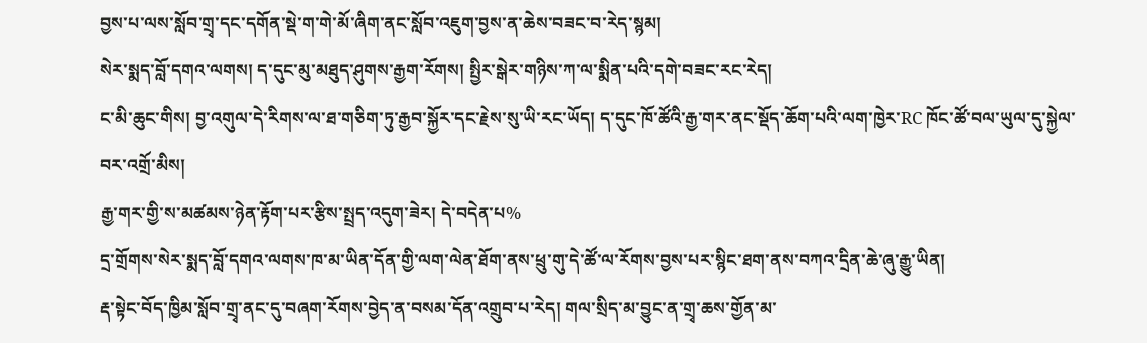བྱས་པ་ལས་སློབ་གྲྭ་དང་དགོན་སྡེ་ག་གེ་མོ་ཞིག་ནང་སློབ་འཇུག་བྱས་ན་ཆེས་བཟང་བ་རེད་སྙམ།
སེར་སྨད་བློ་དགའ་ལགས། ད་དུང་མུ་མཐུད་ཤུགས་རྒྱག་རོགས། སྤྱིར་སྒེར་གཉིས་ཀ་ལ་སྨིན་པའི་དགེ་བཟང་རང་རེད།
ང་མི་ཆུང་གིས། བྱ་འགུལ་དེ་རིགས་ལ་ཐ་གཅིག་ཏུ་རྒྱབ་སྐྱོར་དང་རྗེས་སུ་ཡི་རང་ཡོད། ད་དུང་ཁོ་ཚོའི་རྒྱ་གར་ནང་སྡོད་ཆོག་པའི་ལག་ཁྱེར་RC ཁོང་ཚོ་བལ་ཡུལ་དུ་སྐྱེལ་བར་འགྲོ་མིས།
རྒྱ་གར་གྱི་ས་མཚམས་ཉེན་རྟོག་པར་རྩིས་སྤྲད་འདུག་ཟེར། དེ་བདེན་པ%
དྲ་གྲོགས་སེར་སྨད་བློ་དགའ་ལགས་ཁ་མ་ཡིན་དོན་གྱི་ལག་ལེན་ཐོག་ནས་ཕྲུ་གུ་དེ་ཚོ་ལ་རོགས་བྱས་པར་སྙིང་ཐག་ནས་བཀའ་དྲིན་ཆེ་ཞུ་རྒྱུ་ཡིན།
རྡ་སྟེང་བོད་ཁྱིམ་སློབ་གྲྭ་ནང་དུ་བཞག་རོགས་བྱེད་ན་བསམ་དོན་འགྲུབ་པ་རེད། གལ་སྲིད་མ་བྱུང་ན་གྲྭ་ཆས་གྱོན་མ་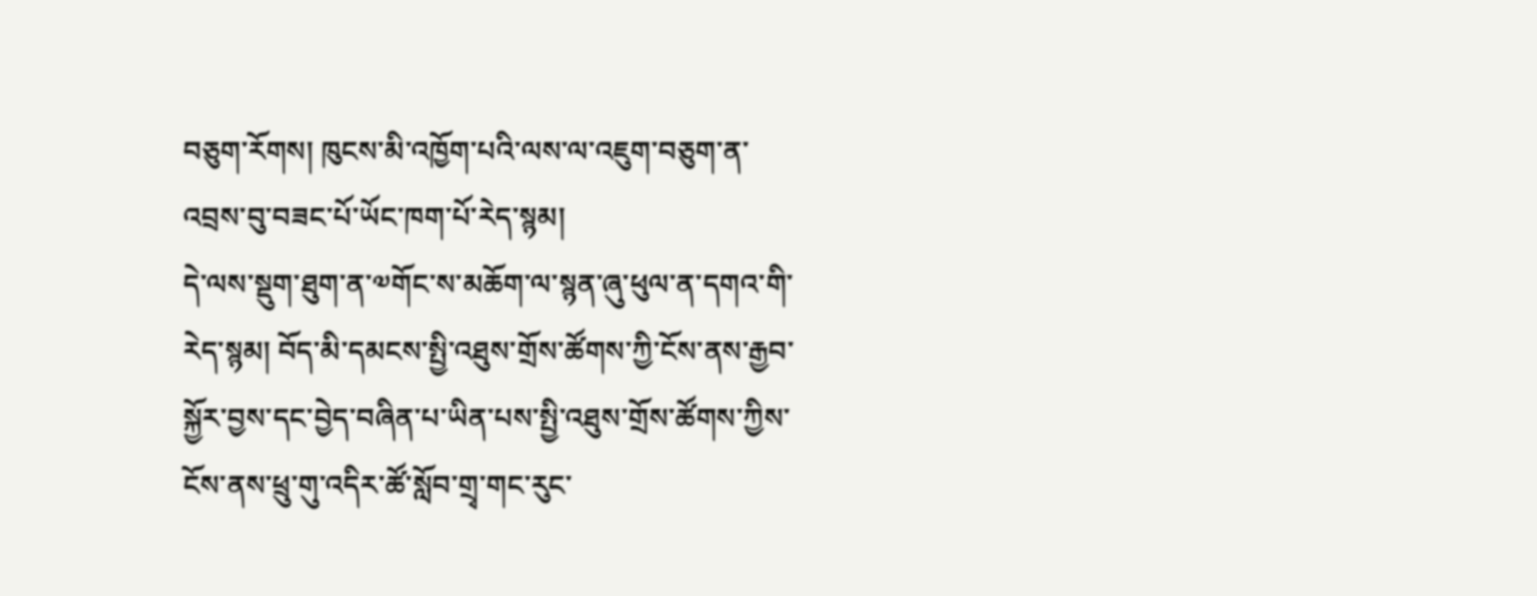བཅུག་རོགས། ཁུངས་མི་འཁྱོག་པའི་ལས་ལ་འཇུག་བཅུག་ན་འབྲས་བུ་བཟང་པོ་ཡོང་ཁག་པོ་རེད་སྙམ།
དེ་ལས་སྡུག་ཐུག་ན་༧གོང་ས་མཆོག་ལ་སྙན་ཞུ་ཕུལ་ན་དགའ་གི་རེད་སྙམ། བོད་མི་དམངས་སྤྱི་འཐུས་གྲོས་ཚོགས་ཀྱི་ངོས་ནས་རྒྱབ་སྐྱོར་བྱས་དང་བྱེད་བཞིན་པ་ཡིན་པས་སྤྱི་འཐུས་གྲོས་ཚོགས་ཀྱིས་ངོས་ནས་ཕྲུ་གུ་འདིར་ཚོ་སློབ་གྲྭ་གང་རུང་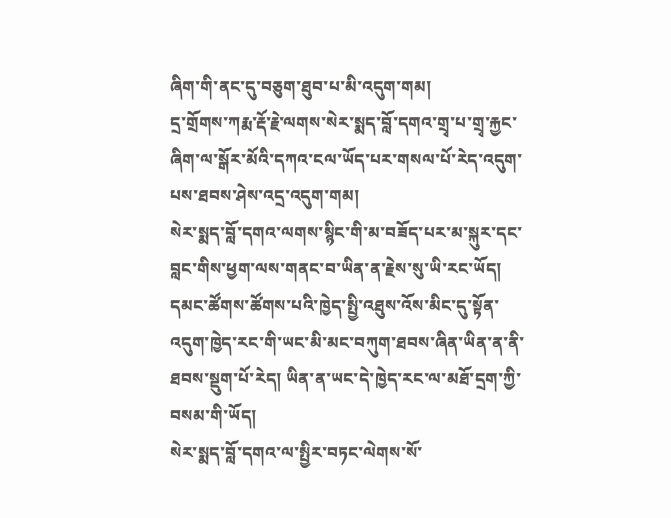ཞིག་གི་ནང་དུ་བཅུག་ཐུབ་པ་མི་འདུག་གམ།
དྲ་གྲོགས་ཀརྨ་རྡོ་རྗེ་ལགས་སེར་སྨད་བློ་དགའ་གྲྭ་པ་གྲྭ་རྐྱང་ཞིག་ལ་སྒོར་མོའི་དཀའ་ངལ་ཡོད་པར་གསལ་པོ་རེད་འདུག་པས་ཐབས་ཤེས་འདྲ་འདུག་གམ།
སེར་སྨད་བློ་དགའ་ལགས་སྙིང་གི་མ་བཟོད་པར་མ་སྐུར་དང་བླང་གིས་ཕྱག་ལས་གནང་བ་ཡིན་ན་རྗེས་སུ་ཡི་རང་ཡོད། དམང་ཚོགས་ཚོགས་པའི་ཁྱེད་སྤྱི་འཐུས་འོས་མིང་དུ་སྟོན་འདུག་ཁྱེད་རང་གི་ཡང་མི་མང་བཀུག་ཐབས་ཞིན་ཡིན་ན་ནི་ཐབས་སྡུག་པོ་རེད། ཡིན་ན་ཡང་དེ་ཁྱེད་རང་ལ་མཐོ་དྲག་ཀྱི་བསམ་གི་ཡོད།
སེར་སྨད་བློ་དགའ་ལ་སྤྱིར་བཏང་ལེགས་སོ་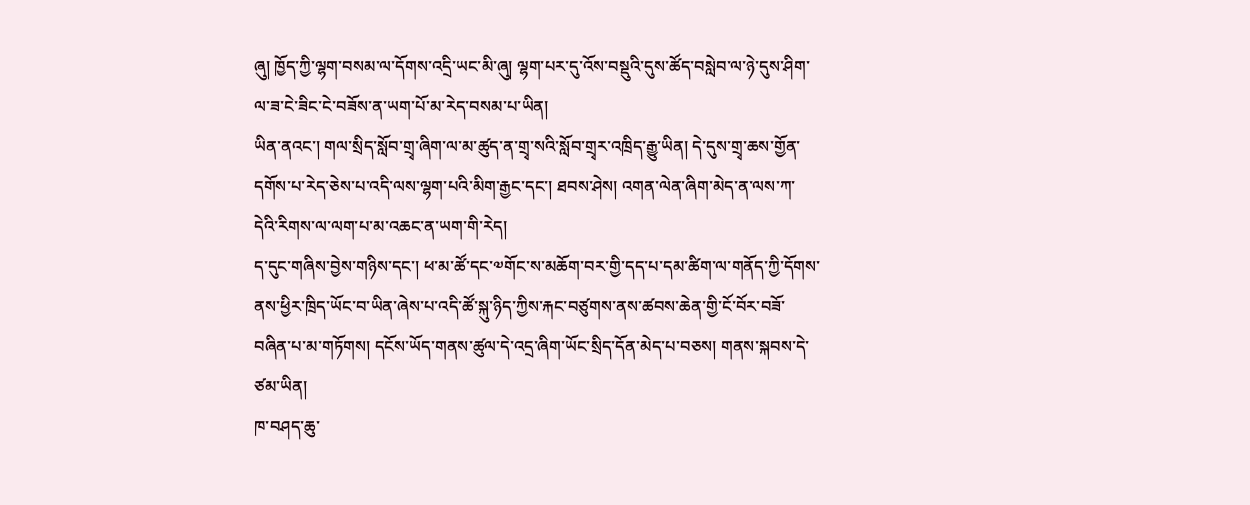ཞུ། ཁྱོད་ཀྱི་ལྷག་བསམ་ལ་དོགས་འདྲི་ཡང་མི་ཞུ། ལྷག་པར་དུ་འོས་བསྡུའི་དུས་ཚོད་བསླེབ་ལ་ཉེ་དུས་ཤིག་ལ་ཟ་ངེ་ཟིང་ངེ་བཟོས་ན་ཡག་པོ་མ་རེད་བསམ་པ་ཡིན།
ཡིན་ནའང་། གལ་སྲིད་སློབ་གྲྭ་ཞིག་ལ་མ་ཚུད་ན་གྲྭ་སའི་སློབ་གྲྭར་འཁྲིད་རྒྱུ་ཡིན། དེ་དུས་གྲྭ་ཆས་གྱོན་དགོས་པ་རེད་ཅེས་པ་འདི་ལས་ལྷག་པའི་མིག་རྒྱང་དང་། ཐབས་ཤེས། འགན་ལེན་ཞིག་མེད་ན་ལས་ཀ་དེའི་རིགས་ལ་ལག་པ་མ་འཆང་ན་ཡག་གི་རེད།
ད་དུང་གཞིས་བྱེས་གཉིས་དང་། ཕ་མ་ཚོ་དང་༧གོང་ས་མཆོག་བར་གྱི་དད་པ་དམ་ཚིག་ལ་གནོད་ཀྱི་དོགས་ནས་ཕྱིར་ཁྲིད་ཡོང་བ་ཡིན་ཞེས་པ་འདི་ཚོ་སྐུ་ཉིད་ཀྱིས་རྐང་བཙུགས་ནས་ཚབས་ཆེན་གྱི་ངོ་བོར་བཟོ་བཞིན་པ་མ་གཏོགས། དངོས་ཡོད་གནས་ཚུལ་དེ་འདྲ་ཞིག་ཡོང་སྲིད་དོན་མེད་པ་བཅས། གནས་སྐབས་དེ་ཙམ་ཡིན།
ཁ་བཤད་ཆུ་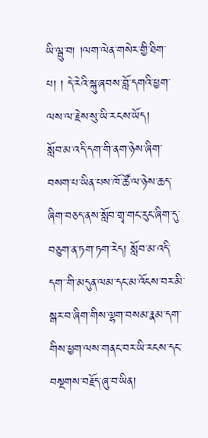ཡི་ལྦུ་བ། །ལག་ལེན་གསེར་གྱི་ཐིག་པ། ། དེ་རེའི་སྐུ་ཞབས་བློ་དགའི་ཕྱག་ལས་ལ་རྗེས་སུ་ཡི་རངས་ཡོད།
སློབ་མ་འདི་དག་གི་ནག་ཉེས་ཞིག་བསག་པ་ཡིན་པས་ཁོ་ཚོ་ལ་ཉེས་ཆད་ཞིག་བཅད་ནས་སློབ་གྲྭ་གང་རུང་ཞིག་དུ་བཅུག་ན་ཏག་ཏག་རེད། སློབ་མ་འདི་དག་་གི་མདུན་ལམ་དང་མ་འོངས་བར་མི་སྒར་བ་ཞིག་གིས་ལྷག་བསམ་རྣམ་དག་གིས་ཕྱག་ལས་གནང་བར་ཡི་རངས་དང་བསྔགས་བརྗོད་ཞུ་བ་ཡིན།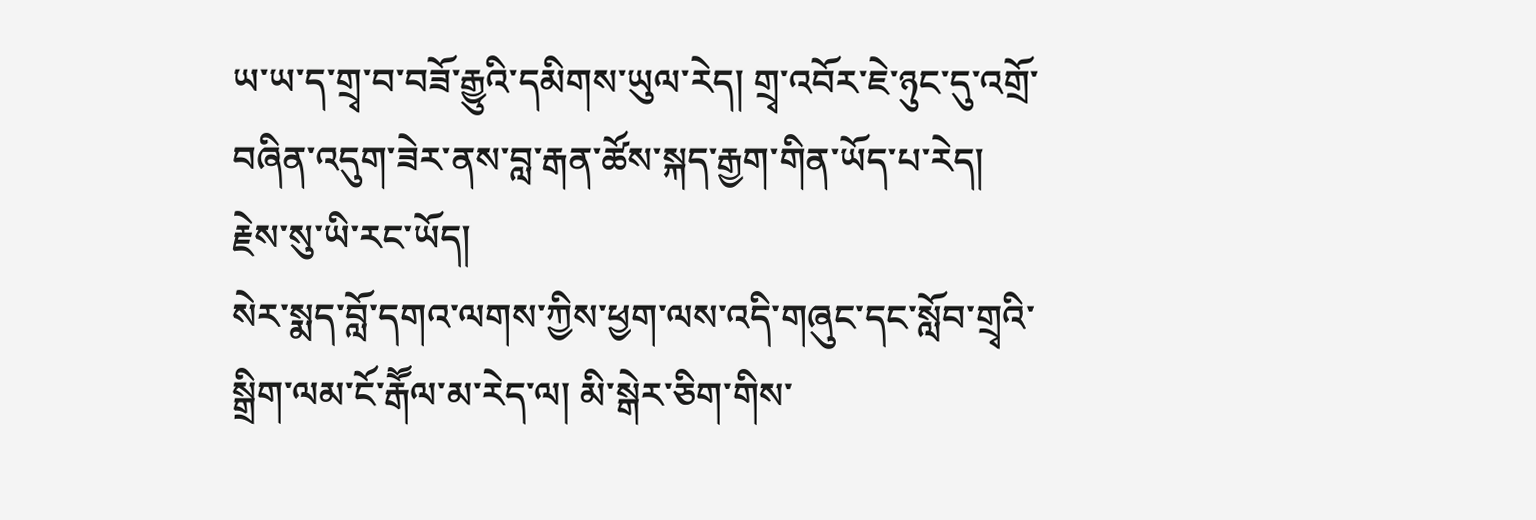ཡ་ཡ་ད་གྲྭ་བ་བཟོ་རྒྱུའི་དམིགས་ཡུལ་རེད། གྲྭ་འབོར་ཇེ་ཉུང་དུ་འགྲོ་བཞིན་འདུག་ཟེར་ནས་བླ་རྒན་ཚོས་སྐད་རྒྱག་གིན་ཡོད་པ་རེད།
རྗེས་སུ་ཡི་རང་ཡོད།
སེར་སྨད་བློ་དགའ་ལགས་ཀྱིས་ཕྱག་ལས་འདི་གཞུང་དང་སློབ་གྲྭའི་སྒྲིག་ལམ་ངོ་རྒཽལ་མ་རེད་ལ། མི་སྒེར་ཅིག་གིས་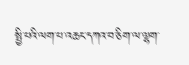སྤྱི་པའི་ལག་པ་འཆང་དཀའ་བ་ཅིག་ལ་ལྷག་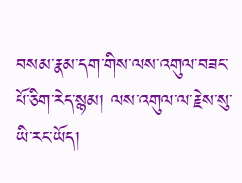བསམ་རྣམ་དག་གིས་ལས་འགུལ་བཟང་པོ་ཅིག་རེད་སྙམ། ལས་འགུལ་ལ་རྗེས་སུ་ཡི་རང་ཡོད།